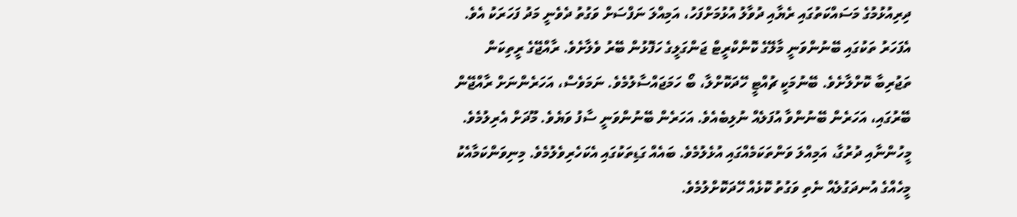ދިރިއުޅުމުގެ މަސައްކަތުގައި ރެޔާއި ދުވާލު އުޅުމަށްފަހު، އަމިއްލަ ނަފްސަށް ވަގުތު ދެވެނީ މަދު ފަހަރަކު އެވެ. އެފަހަރު ތަކުގައި ބޭނުންވަނީ މާލޭގެ ކޮންކްރީޓް ޖަންގަލީގެ ހަފޮޅުން ބޭރު ވެލާށެވެ. ރާއްޖޭގެ ރީތިކަން ތަޖުރިބާ ކޮށްލާށެވެ. ބޭނުމަކީ ޗުއްޓީ ހޭދަކޮށްލާ، ބޯ ހަމަޖައްސާލުމެވެ. ނަމަވެސް، އަހަރެންނަށް ރާއްޖޭން ބޭރުގައި، އަހަރެން ބޭނުންވާ އުފަލެއް ނުލިބެއެވެ. އަހަރެން ބޭނުންވަނީ ސާފު ވަޔެވެ. މޫދަށް އެރިލުމެވެ. މީހުންނާއި ދުރުގާ، އަމިއްލަ ވަންތަކަމެއްގައި އުޅެލުމެވެ. ބައެއް ގަޑިތަކުގައި އެކަހެރިވެލުމެވެ. މިނިވަންކަމާއެކު މީހެއްގެ އުނދަގުލެއް ނެތި ވަގުތު ކޮޅެއް ހޭދަކޮށްލުމެވެ.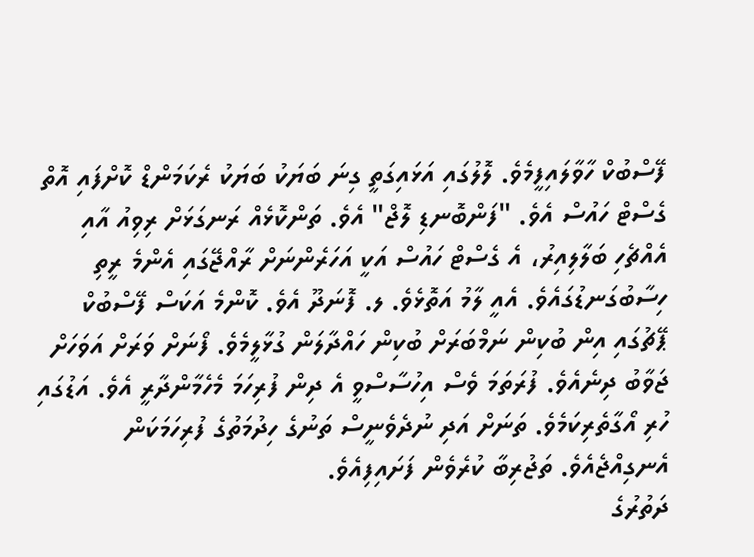ފޭސްބުކް ހާވާލައިފީމެވެ. ލޮލުގައި އަޅައިގަތީ ގިނަ ބަޔަކު ބަޔަކު ރެކަމަންޑް ކޮށްފައި އޮތް ގެސްޓް ހައުސް އެވެ. "ފަންބޮނޑި ލޮޖް" އެވެ. ތަންކޮޅެއް ރަނގަޅަށް ރިވިއު އާއި އެއްޗެހި ބަލާލިއިރު، އެ ގެސްޓް ހައުސް އަކީ އަހަރެންނަށް ރާއްޖޭގައި އެންމެ ރީތި ހިސާބުގަނޑުގައެވެ. އެއީ ލާމު އަތޮޅެވެ. ލ. ފޮނަދޫ އެވެ. ކޮންމެ އަކަސް ފޭސްބުކް ޕޭޗުގައި އިން ބުކިން ނަމްބަރަށް ބުކިން ހައްދާލަން ގުޅާލީމެވެ. ފޯނަށް ވަރަށް އަވަހަށް ޖަވާބު ދިނެއެވެ. ފުރަތަމަ ވެސް އިހުސާސްވީ އެ ދިން ފުރިހަމަ މެހެމާންދާރީ އެވެ. އަޑުގައި ހުރި އޯގާތެރިކަމެވެ. ތަނަށް އަދި ނުދެވެނީސް ތަނުގެ ހިދުމަތުގެ ފުރިހަމަކަން އެނގިއްޖެއެވެ. ތަޖުރިބާ ކުރެވެން ފަށައިފިއެވެ.
ދަތުރުގެ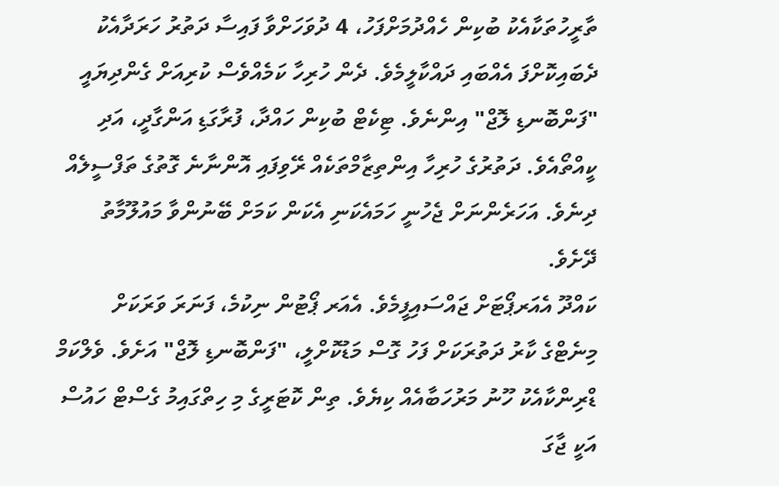ތާރީހުތަކާއެކު ބުކިން ހެއްދުމަށްފަހު، 4 ދުވަހަށްވާ ފައިސާ ދަތުރު ހަރަދާއެކު ދެބައިކޮށްފަ އެއްބައި ދައްކާލީމެވެ. ދެން ހުރިހާ ކަމެއްވެސް ކުރިއަށް ގެންދިޔައީ "ފަންބޮނޑި ލޮޖް" އިންނެވެ. ޓިކެޓް ބުކިން ހައްދާ، ފުރާގަޑި އަންގާދީ، އަދި ކީއްތޯއެވެ. ދަތުރުގެ ހުރިހާ އިންތިޒާމްތަކެއް ރޭވިފައި އޮންނާނެ ގޮތުގެ ތަފްސީލެއް ދިނެވެ. އަހަރެންނަށް ޖެހުނީ ހަމައެކަނި އެކަން ކަމަށް ބޭނުންވާ މައުލޫމާތު ދޭށެވެ.
ކައްދޫ އެއަރޕޯޓަށް ޖައްސައިފީމެވެ. އެއަރ ޕޯޓުން ނިކުމެ، ފަނަރަ ވަރަކަށް މިނެޓްގެ ކާރު ދަތުރަކަށް ފަހު ގޮސް މަޑުކޮށްލީ، "ފަންބޮނޑި ލޮޖް" އަށެވެ. ވެލްކަމް ޑްރިންކާއެކު ހޫނު މަރުހަބާއެއް ކިޔެވެ. ތިން ކޮޓަރީގެ މި ހިތްގައިމު ގެސްޓް ހައުސް އަކީ ޖާގަ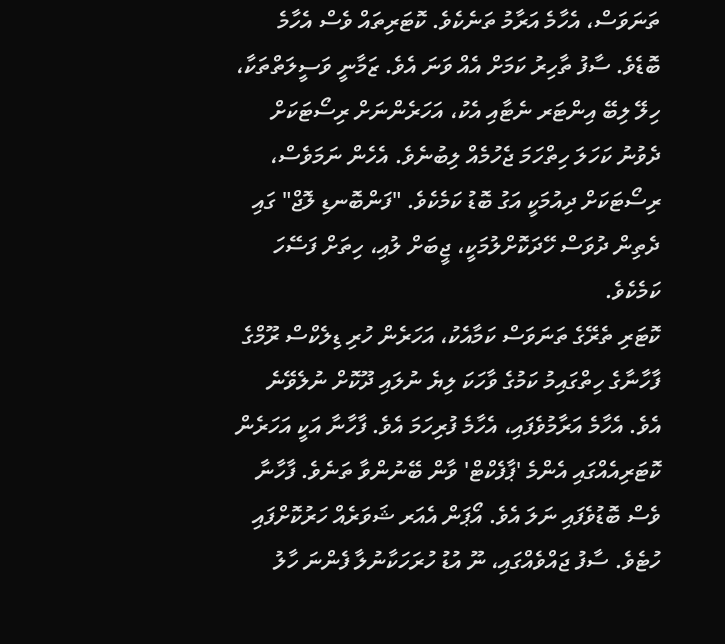ތަނަވަސް، އެހާމެ އަރާމު ތަނެކެވެ. ކޮޓަރިތައް ވެސް އެހާމެ ބޮޑެވެ. ސާފު ތާހިރު ކަމަށް އެއް ވަނަ އެވެ. ޒަމާނީ ވަސީލަތްތަކާ، ހިލޭ ލިބޭ އިންޓަރ ނެޓާއި އެކު، އަހަރެންނަށް ރިސޯޓަކަށް ދެވުނު ކަހަލަ ހިތްހަމަ ޖެހުމެއް ލިބުނެވެ. އެހެން ނަމަވެސް، ރިސޯޓަކަށް ދިއުމަކީ އަގު ބޮޑު ކަމެކެވެ. "ފަންބޮނޑި ލޮޖް" ގައި ދެތިން ދުވަސް ހޭދަކޮށްލުމަކީ، ޖީބަށް ލުއި، ހިތަށް ފަސޭހަ ކަމެކެވެ.
ކޮޓަރި ތެރޭގެ ތަނަވަސް ކަމާއެކު، އަހަރެން ހުރި ޑިލެކްސް ރޫމްގެ ފާހާނާގެ ހިތްގައިމު ކަމުގެ ވާހަކަ ލިޔެ ނުލައި ދޫކޮށް ނުލެވޭނެ އެވެ. އެހާމެ އަރާމުވެފައި، އެހާމެ ފުރިހަމަ އެވެ. ފާހާނާ އަކީ އަހަރެން ކޮޓަރިއެއްގައި އެންމެ 'ޕާފެކްޓް' ވާން ބޭނުންވާ ތަނެވެ. ފާހާނާ ވެސް ބޮޑުވެފައި ނަލަ އެވެ. އޯޕަން އެއަރ ޝަވަރެއް ހަރުކޮށްފައި ހުޓެވެ. ސާފު ޖައްވެއްގައި، ނޫ އުޑު ހުރަހަކާނުލާ ފެންނަ ހާލު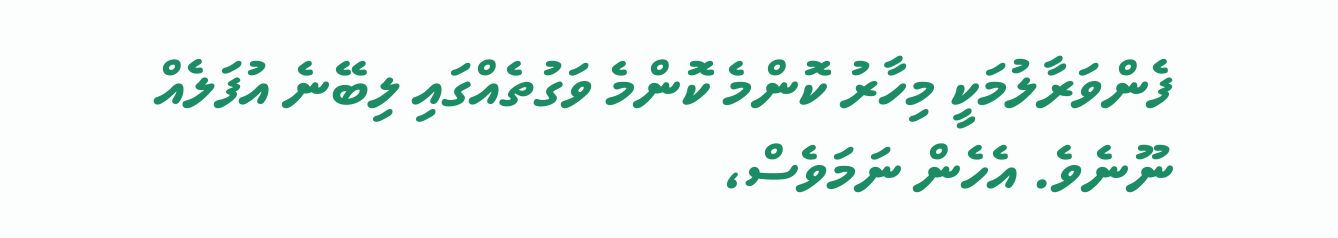ފެންވަރާލުމަކީ މިހާރު ކޮންމެ ކޮންމެ ވަގުތެއްގައި ލިބޭނެ އުފަލެއް ނޫނެވެ. އެހެން ނަމަވެސް،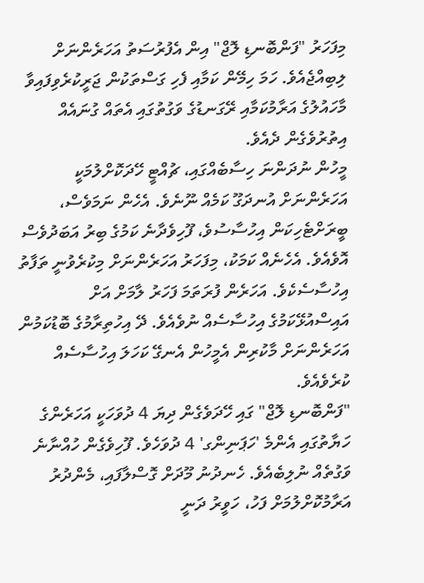މިފަހަރު "ފަންބޮނޑި ލޮޖް" އިން އެފުރުސަތު އަހަރެންނަށް ލިބިއްޖެއެވެ. ހަމަ ހިމޭން ކަމާއި ފެހި ގަސްތަކުން ޖަރީކުރެވިފައިވާ މާހައުލުގެ އަރާމުކަމާއި ރޭގަނޑުގެ ވަގުތުގައި އެތައް ގުނައެއް އިތުރުވެގެން ދެއެވެ.
މީހުން ނުދަންނަ ހިސާބެއްގައި، ޗުއްޓީ ހޭދަކޮށްލުމަކީ އަހަރެންނަށް އުނދަގޫ ކަމެއް ނޫނެވެ. އެހެން ނަމަވެސް، ބީރަށްޓެހިކަން އިހުސާސުވެ، ފޫހިވެދާނެ ކަމުގެ ބިރު އަބަދުވެސް އޮވެއެވެ. އެހެނެއް ކަމަކު، މިފަހަރު އަހަރެންނަށް މިކުރެވުނީ ތަފާތު އިހުސާސެކެވެ. އަހަރެން ފުރަތަމަ ފަހަރު ލާމަށް އަށް އައިސްއުޅޭކަމުގެ އިހުސާސެއް ނުވެއެވެ. ދޭ އިހުތިރާމުގެ ބޮޑުކަމުން އަހަރެންނަށް މާކުރިން އެމީހުން އެނގޭ ކަހަލަ އިހުސާސެއް ކުރެވެއެވެ.
"ފަންބޮނޑި ލޮޖް" ގައި ހޭދަވެގެން ދިޔަ 4 ދުވަހަކީ އަހަރެންގެ ހަޔާތުގައި އެންމެ 'ހަޕަނިންގ' 4 ދުވަހެވެ. ފޫހިވެގެން ހުއްނާނެ ވަގުތެއް ނުލިބެއެވެ. ހެނދުނު މޫދަށް ގޮސްލާފައި، މެންދުރު އަރާމުކޮށްލުމަށް ފަހު، ހަވީރު ދަނީ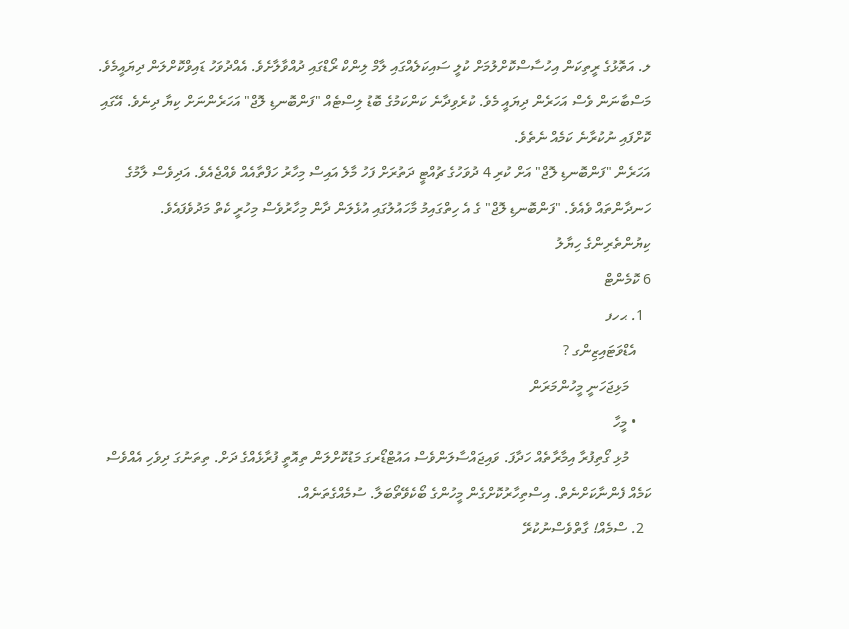ލ. އަތޮޅުގެ ރީތިކަން އިހުސާސްކޮށްލުމަށް ކުލީ ސައިކަލެއްގައި ލާމް ލިންކް ރޯޑްގައި ދުއްވާލާށެވެ. އެއްދުވަހު ޑައިވްކޮށްލަން ދިޔައީމެވެ. މަސްބާނަން ވެސް އަހަރެން ދިޔައީ މެވެ. ކުރެވިދާނެ ކަންކަމުގެ ބޮޑު ލިސްޓެއް "ފަންބޮނޑި ލޮޖް" އަހަރެންނަށް ކިޔާ ދިނެވެ. އޭގައި ކޮށްފައި ނުކުރާނެ ކަމެއް ނެތެވެ.
އަހަރެން "ފަންބޮނޑި ލޮޖް" އަށް ކުރި 4 ދުވަހުގެ ޗުއްޓީ ދަތުރަށް ފަހު މާލެ އައިސް މިހާރު ހަފްތާއެއް ވެއްޖެއެވެ. އަދިވެސް ލާމުގެ ހަނދާންތައް ވެއެވެ. "ފަންބޮނޑި ލޮޖް" ގެ އެ ހިތްގައިމު މާހައުލުގައި އުޅެލަން ދާން މިހާރުވެސް މިހުރީ ކެތް މަދުވެފައެވެ.
ކިޔުންތެރިންގެ ހިޔާލު
6 ކޮމެންޓް
  1. ޙހފ
    އެޑްވަޓައިޒިންގ ?
      މަޅިޖަހަނީ މީހުންމަރަން
    • މީހާ
      މުޅި ގޯތިފުރާ އިމާރާތެއް ހަދާފަ. ވައިޖައްސާލަންވެސް އައުޓްޑޯރގަ މަޑުކޮށްލަން ތިއޮތީ ފުރާޅެއްގެ ދަށް. ތިތަނުގަ ދިވެހި އެއްވެސް ކަމެއް ފެންނާކަށްނެތް. އިސްތިހާރުކޮށްގެން މީހުންގެ ބޯކެވޭތޯބަލާ. ސުމެއްގެތަނެއް.
  2. ސްމެއް! ގާތްވެސްނުކުރޭ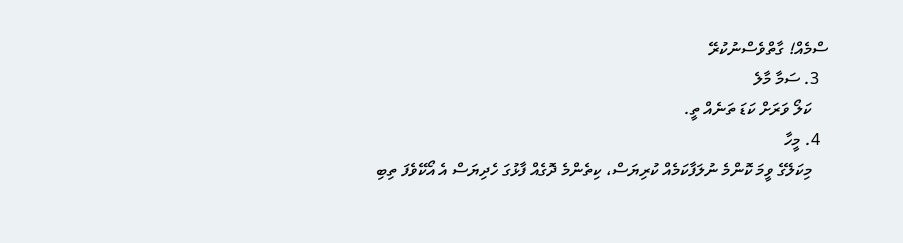ސްމެއް! ގާތްވެސްނުކުރޭ
  3. ސަމާ މާލެ
    ކަލޯ ވަރަށް ކަޑަ ތަނެއް ތީ.
  4. މީހާ
    މިކަލޭގެ ވީމަ ކޮންމެ ނުލަފާކަމެއް ކުރިޔަސް، ކިތެންމެ ދޮގެއް ފާޅުގަ ހެދިޔަސް އެ އޯކޭވެފަ ތިބި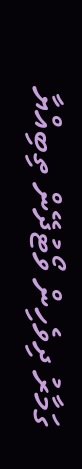ގަމާރު ދިވެހިން ވޯޓުދޭން ތިބިއްޔާ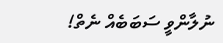ނުލާންވީ ސަބަބެއް ނެތް!